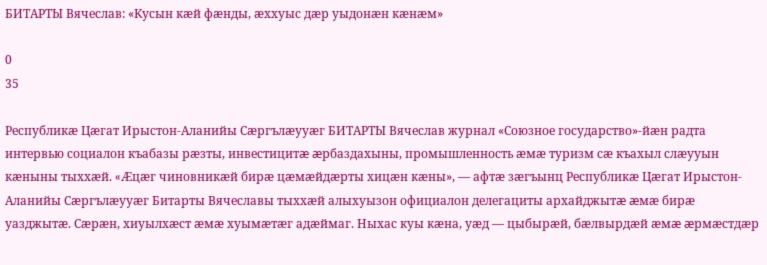БИТАРТЫ Вячеслав: «Кусын кæй фæнды, æххуыс дæр уыдонæн кæнæм»

0
35

Республикæ Цæгат Ирыстон-Аланийы Сæргълæууæг БИТАРТЫ Вячеслав журнал «Союзное государство»-йæн радта интервью социалон къабазы рæзты, инвестицитæ æрбаздахыны, промышленность æмæ туризм сæ къахыл слæууын кæныны тыххæй. «Æцæг чиновникæй бирæ цæмæйдæрты хицæн кæны», — афтæ зæгъынц Республикæ Цæгат Ирыстон-Аланийы Сæргълæууæг Битарты Вячеславы тыххæй алыхуызон официалон делегациты архайджытæ æмæ бирæ уазджытæ. Сæрæн, хиуылхæст æмæ хуымæтæг адæймаг. Ныхас куы кæна, уæд — цыбырæй, бæлвырдæй æмæ æрмæстдæр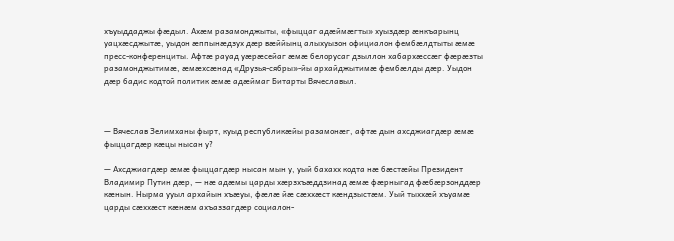хъуыддаджы фæдыл. Ахæм разамонджыты, «фыццаг адæймæгты» хуыздæр æнкъарынц уацхæсджытæ, уыдон æппынæдзух дæр вæййынц алыхуызон официалон фембæлдтыты æмæ пресс-конференциты. Афтæ рауад уæрæсейаг æмæ белорусаг дзыллон хабархæссæг фæрæзты разамонджытимæ, æмæхсæнад «Друзья-сябры»-йы архайджытимæ фембæлды дæр. Уыдон дæр бадис кодтой политик æмæ адæймаг Битарты Вячеславыл.



— Вячеслав Зелимханы фырт, куыд республикæйы разамонæг, афтæ дын ахсджиагдæр æмæ фыццагдæр кæцы нысан у?

— Ахсджиагдæр æмæ фыццагдæр нысан мын у, уый бахахх кодта нæ бæстæйы Президент Владимир Путин дæр, — нæ адæмы царды хæрзхъæддзинад æмæ фæрныгад фæбæрзонддæр кæнын. Нырма ууыл архайын хъæуы, фæлæ йæ сæххæст кæндзыстæм. Уый тыххæй хъуамæ царды сæххæст кæнæм ахъаззагдæр социалон-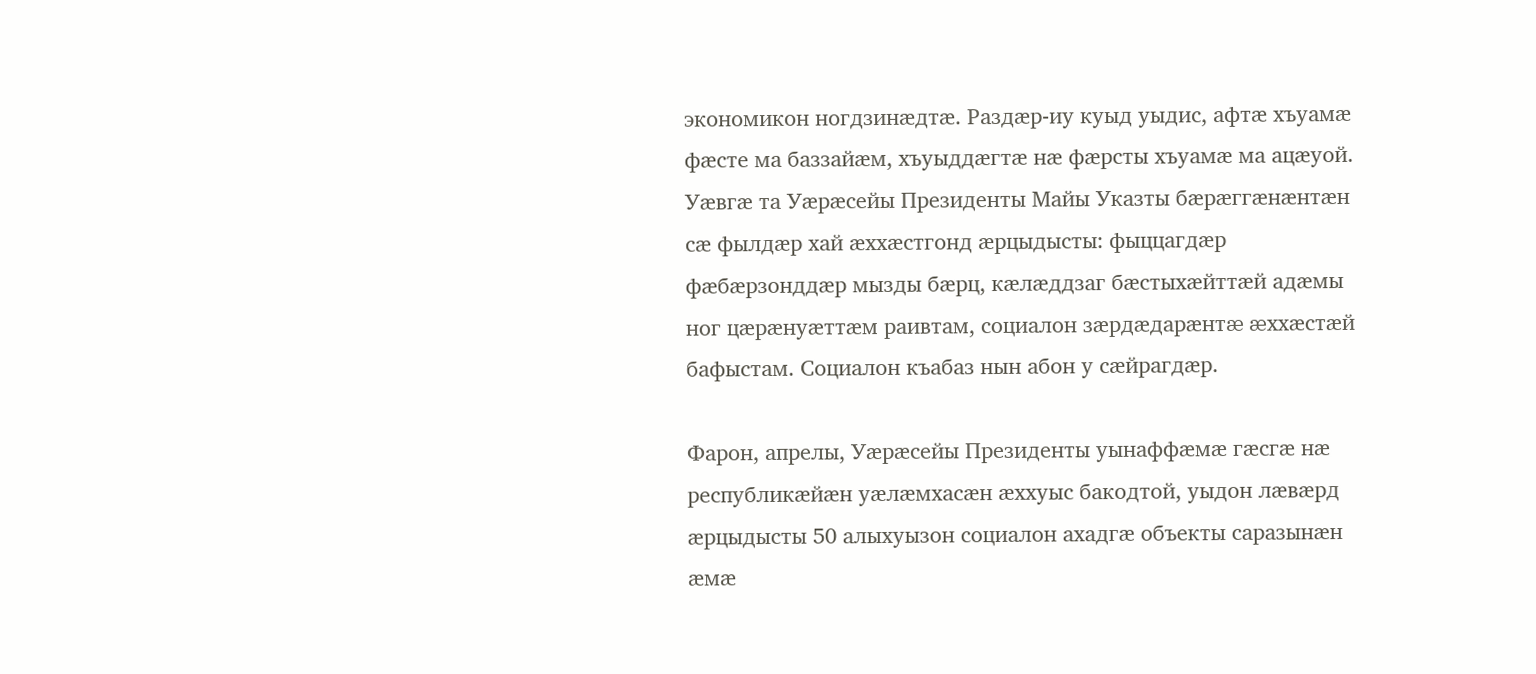экономикон ногдзинæдтæ. Раздæр-иу куыд уыдис, афтæ хъуамæ фæсте ма баззайæм, хъуыддæгтæ нæ фæрсты хъуамæ ма ацæуой. Уæвгæ та Уæрæсейы Президенты Майы Указты бæрæггæнæнтæн сæ фылдæр хай æххæстгонд æрцыдысты: фыццагдæр фæбæрзонддæр мызды бæрц, кæлæддзаг бæстыхæйттæй адæмы ног цæрæнуæттæм раивтам, социалон зæрдæдарæнтæ æххæстæй бафыстам. Социалон къабаз нын абон у сæйрагдæр.

Фарон, апрелы, Уæрæсейы Президенты уынаффæмæ гæсгæ нæ республикæйæн уæлæмхасæн æххуыс бакодтой, уыдон лæвæрд æрцыдысты 50 алыхуызон социалон ахадгæ объекты саразынæн æмæ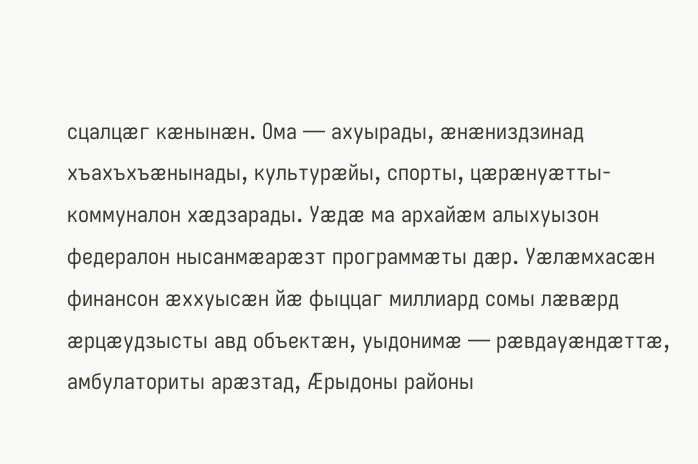сцалцæг кæнынæн. Ома — ахуырады, æнæниздзинад хъахъхъæнынады, культурæйы, спорты, цæрæнуæтты-коммуналон хæдзарады. Уæдæ ма архайæм алыхуызон федералон нысанмæарæзт программæты дæр. Уæлæмхасæн финансон æххуысæн йæ фыццаг миллиард сомы лæвæрд æрцæудзысты авд объектæн, уыдонимæ — рæвдауæндæттæ, амбулаториты арæзтад, Æрыдоны районы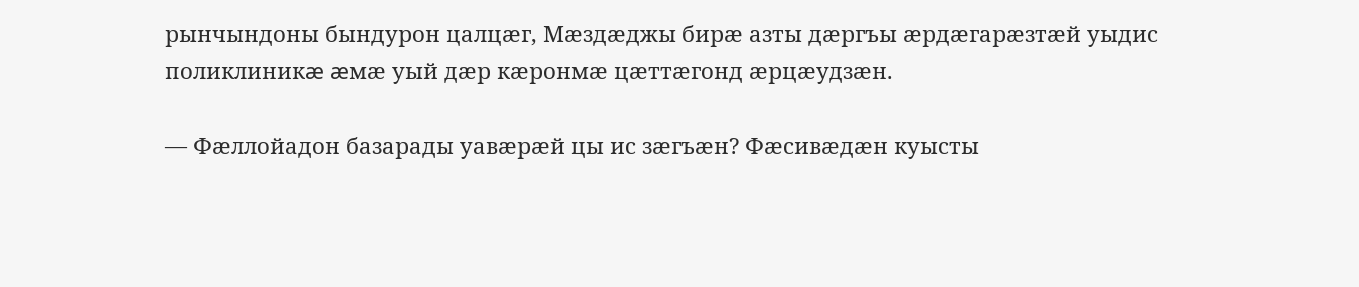рынчындоны бындурон цалцæг, Мæздæджы бирæ азты дæргъы æрдæгарæзтæй уыдис поликлиникæ æмæ уый дæр кæронмæ цæттæгонд æрцæудзæн.

— Фæллойадон базарады уавæрæй цы ис зæгъæн? Фæсивæдæн куысты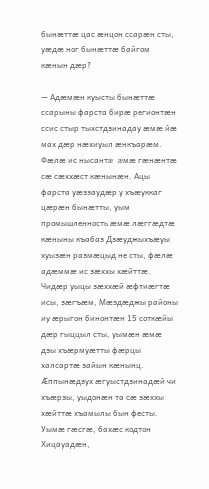бынæттæ цас æнцон ссарæн сты, уæдæ ног бынæттæ байгом кæнын дæр?

— Адæмæн куысты бынæттæ ссарыны фарста бирæ регионтæн ссис стыр тыхстдзинадау æмæ йæ мах дæр нæхиуыл æнкъарæм. Фæлæ ис нысантæ æмæ гæнæнтæ сæ сæххæст кæнынæн. Ацы фарста уæззаудæр у хъæуккаг цæрæн бынæтты, уым промышленность æмæ лæггæдтæ кæныны къабаз Дзæуджыхъæуы хуызæн размæцыд не сты, фæлæ адæммæ ис зæххы хæйттæ. Чидæр уыцы зæххæй æфтиæгтæ исы, зæгъæм, Мæздæджы районы иу æрыгон бинонтæн 15 соткæйы дæр гыццыл сты, уымæн æмæ дзы хъæрмуæтты фæрцы халсартæ зайын кæнынц. Æппынæдзух æгуыстдзинадæй чи хъæрзы, уыдонæн та сæ зæххы хæйттæ хъамылы бын фесты. Уымæ гæсгæ, бахæс кодтон Хицауадæн,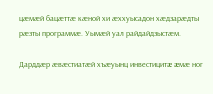цæмæй бацæттæ кæной хи æххуысадон хæдзарæдты рæзты программæ. Уымæй уал райдайдзыстæм.

Дарддæр æвæстиатæй хъæуынц инвестицитæ æмæ ног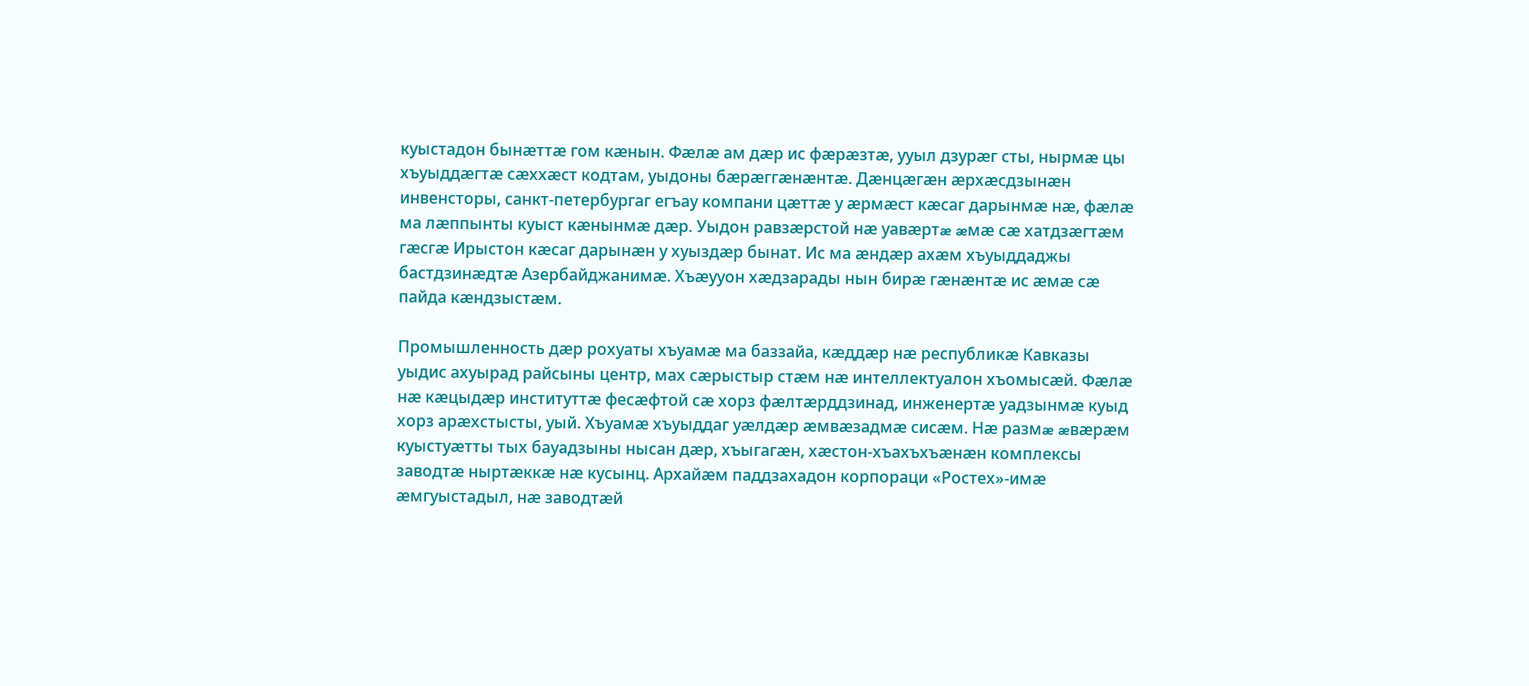куыстадон бынæттæ гом кæнын. Фæлæ ам дæр ис фæрæзтæ, ууыл дзурæг сты, нырмæ цы хъуыддæгтæ сæххæст кодтам, уыдоны бæрæггæнæнтæ. Дæнцæгæн æрхæсдзынæн инвенсторы, санкт-петербургаг егъау компани цæттæ у æрмæст кæсаг дарынмæ нæ, фæлæ ма лæппынты куыст кæнынмæ дæр. Уыдон равзæрстой нæ уавæртæ æмæ сæ хатдзæгтæм гæсгæ Ирыстон кæсаг дарынæн у хуыздæр бынат. Ис ма æндæр ахæм хъуыддаджы бастдзинæдтæ Азербайджанимæ. Хъæууон хæдзарады нын бирæ гæнæнтæ ис æмæ сæ пайда кæндзыстæм.

Промышленность дæр рохуаты хъуамæ ма баззайа, кæддæр нæ республикæ Кавказы уыдис ахуырад райсыны центр, мах сæрыстыр стæм нæ интеллектуалон хъомысæй. Фæлæ нæ кæцыдæр институттæ фесæфтой сæ хорз фæлтæрддзинад, инженертæ уадзынмæ куыд хорз арæхстысты, уый. Хъуамæ хъуыддаг уæлдæр æмвæзадмæ сисæм. Нæ размæ æвæрæм куыстуæтты тых бауадзыны нысан дæр, хъыгагæн, хæстон-хъахъхъæнæн комплексы заводтæ ныртæккæ нæ кусынц. Архайæм паддзахадон корпораци «Ростех»-имæ æмгуыстадыл, нæ заводтæй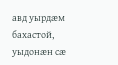авд уырдæм бахастой, уыдонæн сæ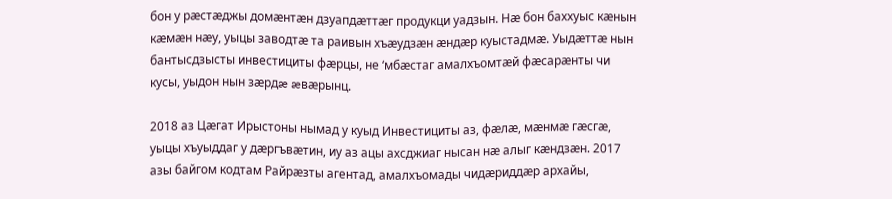бон у рæстæджы домæнтæн дзуапдæттæг продукци уадзын. Нæ бон баххуыс кæнын кæмæн нæу, уыцы заводтæ та раивын хъæудзæн æндæр куыстадмæ. Уыдæттæ нын бантысдзысты инвестициты фæрцы, не ‘мбæстаг амалхъомтæй фæсарæнты чи кусы, уыдон нын зæрдæ æвæрынц.

2018 аз Цæгат Ирыстоны нымад у куыд Инвестициты аз, фæлæ, мæнмæ гæсгæ, уыцы хъуыддаг у дæргъвæтин, иу аз ацы ахсджиаг нысан нæ алыг кæндзæн. 2017 азы байгом кодтам Райрæзты агентад, амалхъомады чидæриддæр архайы,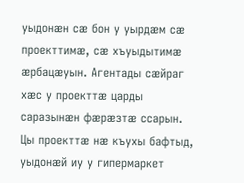уыдонæн сæ бон у уырдæм сæ проекттимæ, сæ хъуыдытимæ æрбацæуын. Агентады сæйраг хæс у проекттæ царды саразынæн фæрæзтæ ссарын. Цы проекттæ нæ къухы бафтыд, уыдонæй иу у гипермаркет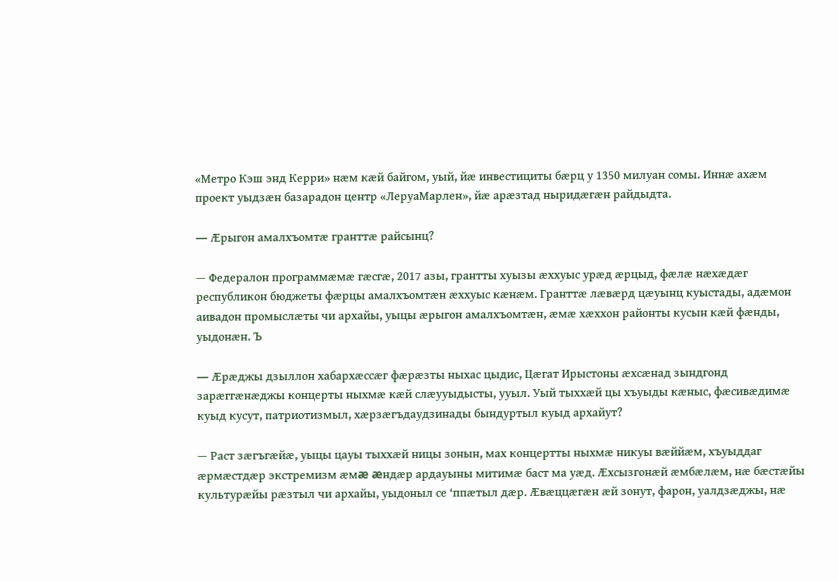«Метро Кэш энд Керри» нæм кæй байгом, уый, йæ инвестициты бæрц у 1350 милуан сомы. Иннæ ахæм проект уыдзæн базарадон центр «ЛеруаМарлен», йæ арæзтад ныридæгæн райдыдта.

— Æрыгон амалхъомтæ гранттæ райсынц?

— Федералон программæмæ гæсгæ, 2017 азы, грантты хуызы æххуыс урæд æрцыд, фæлæ нæхæдæг республикон бюджеты фæрцы амалхъомтæн æххуыс кæнæм. Гранттæ лæвæрд цæуынц куыстады, адæмон аивадон промыслæты чи архайы, уыцы æрыгон амалхъомтæн, æмæ хæххон районты кусын кæй фæнды, уыдонæн. Ъ

— Æрæджы дзыллон хабархæссæг фæрæзты ныхас цыдис, Цæгат Ирыстоны æхсæнад зындгонд зарæггæнæджы концерты ныхмæ кæй слæууыдысты, ууыл. Уый тыххæй цы хъуыды кæныс, фæсивæдимæ куыд кусут, патриотизмыл, хæрзæгъдаудзинады бындуртыл куыд архайут?

— Раст зæгъгæйæ, уыцы цауы тыххæй ницы зонын, мах концертты ныхмæ никуы вæййæм, хъуыддаг æрмæстдæр экстремизм æмæ æндæр ардауыны митимæ баст ма уæд. Æхсызгонæй æмбæлæм, нæ бæстæйы культурæйы рæзтыл чи архайы, уыдоныл се ‘ппæтыл дæр. Æвæццæгæн æй зонут, фарон, уалдзæджы, нæ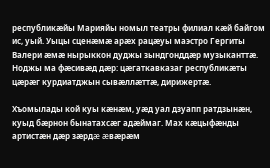республикæйы Марияйы номыл театры филиал кæй байгом ис, уый. Уыцы сценæмæ арæх рацæуы маэстро Гергиты Валери æмæ нырыккон дуджы зындгонддæр музыканттæ. Ноджы ма фæсивæд дæр: цæгаткавказаг республикæты цæрæг курдиатджын сывæллæттæ, дирижертæ.

Хъомылады кой куы кæнæм, уæд уал дзуапп ратдзынæн, куыд бæрнон бынатахсæг адæймаг. Мах кæцыфæнды артистæн дæр зæрдæ æвæрæм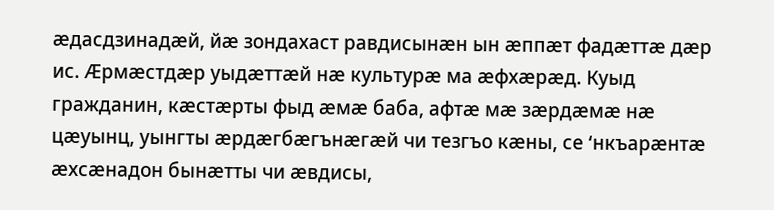æдасдзинадæй, йæ зондахаст равдисынæн ын æппæт фадæттæ дæр ис. Æрмæстдæр уыдæттæй нæ культурæ ма æфхæрæд. Куыд гражданин, кæстæрты фыд æмæ баба, афтæ мæ зæрдæмæ нæ цæуынц, уынгты æрдæгбæгънæгæй чи тезгъо кæны, се ‘нкъарæнтæ æхсæнадон бынæтты чи æвдисы,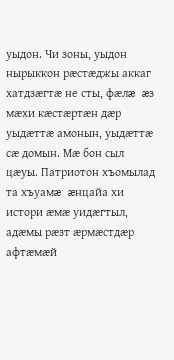уыдон. Чи зоны, уыдон нырыккон рæстæджы аккаг хатдзæгтæ не сты, фæлæ æз мæхи кæстæртæн дæр уыдæттæ амонын, уыдæттæ сæ домын. Мæ бон сыл цæуы. Патриотон хъомылад та хъуамæ æнцайа хи истори æмæ уидæгтыл, адæмы рæзт æрмæстдæр афтæмæй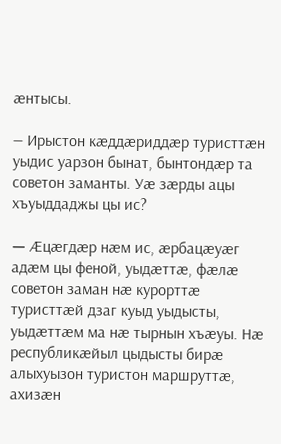æнтысы.

— Ирыстон кæддæриддæр туристтæн уыдис уарзон бынат, бынтондæр та советон заманты. Уæ зæрды ацы хъуыддаджы цы ис?

— Æцæгдæр нæм ис, æрбацæуæг адæм цы феной, уыдæттæ, фæлæ советон заман нæ курорттæ туристтæй дзаг куыд уыдысты, уыдæттæм ма нæ тырнын хъæуы. Нæ республикæйыл цыдысты бирæ алыхуызон туристон маршруттæ, ахизæн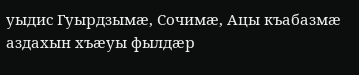уыдис Гуырдзымæ, Сочимæ, Ацы къабазмæ аздахын хъæуы фылдæр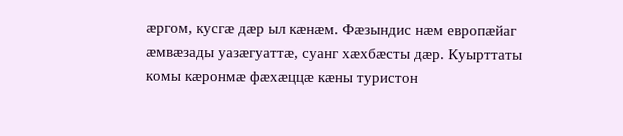æргом, кусгæ дæр ыл кæнæм. Фæзындис нæм европæйаг æмвæзады уазæгуаттæ, суанг хæхбæсты дæр. Куырттаты комы кæронмæ фæхæццæ кæны туристон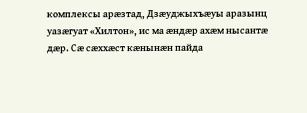комплексы арæзтад, Дзæуджыхъæуы аразынц уазæгуат «Хилтон», ис ма æндæр ахæм нысантæ дæр. Сæ сæххæст кæнынæн пайда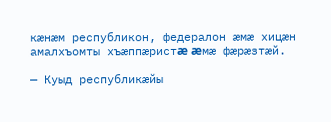кæнæм республикон, федералон æмæ хицæн амалхъомты хъæппæристæ æмæ фæрæзтæй.

— Куыд республикæйы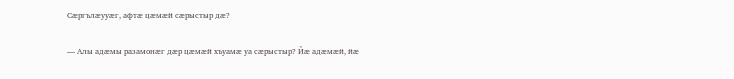Сæргълæууæг, афтæ цæмæй сæрыстыр дæ?

— Алы адæмы разамонæг дæр цæмæй хъуамæ уа сæрыстыр? Йæ адæмæй, йæ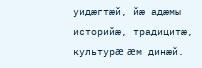уидæгтæй, йæ адæмы историйæ, традицитæ, культурæ æм динæй.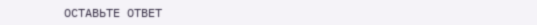ОСТАВЬТЕ ОТВЕТ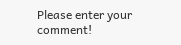Please enter your comment!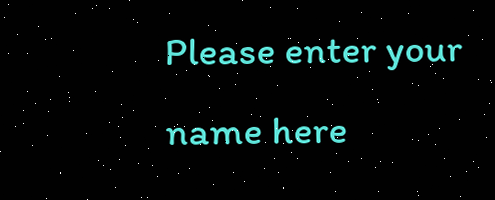Please enter your name here